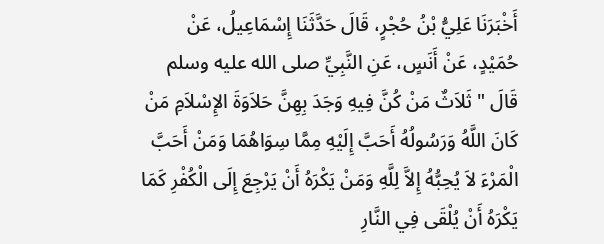أَخْبَرَنَا عَلِيُّ بْنُ حُجْرٍ، قَالَ حَدَّثَنَا إِسْمَاعِيلُ، عَنْ حُمَيْدٍ، عَنْ أَنَسٍ، عَنِ النَّبِيِّ صلى الله عليه وسلم قَالَ " ثَلاَثٌ مَنْ كُنَّ فِيهِ وَجَدَ بِهِنَّ حَلاَوَةَ الإِسْلاَمِ مَنْ كَانَ اللَّهُ وَرَسُولُهُ أَحَبَّ إِلَيْهِ مِمَّا سِوَاهُمَا وَمَنْ أَحَبَّ الْمَرْءَ لاَ يُحِبُّهُ إِلاَّ لِلَّهِ وَمَنْ يَكْرَهُ أَنْ يَرْجِعَ إِلَى الْكُفْرِ كَمَا يَكْرَهُ أَنْ يُلْقَى فِي النَّارِ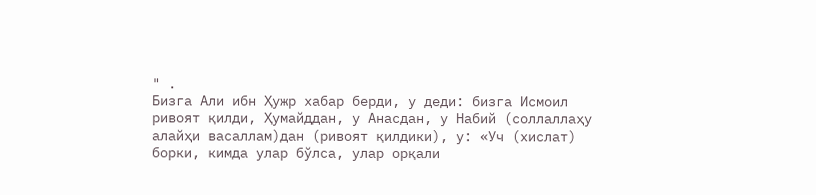" .
Бизга Али ибн Ҳужр хабар берди, у деди: бизга Исмоил ривоят қилди, Ҳумайддан, у Анасдан, у Набий (соллаллаҳу алайҳи васаллам)дан (ривоят қилдики), у: «Уч (хислат) борки, кимда улар бўлса, улар орқали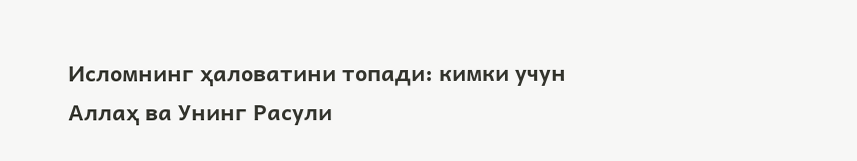Исломнинг ҳаловатини топади: кимки учун Аллаҳ ва Унинг Расули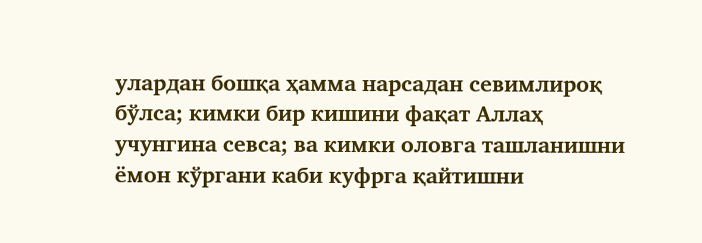улардан бошқа ҳамма нарсадан севимлироқ бўлса; кимки бир кишини фақат Аллаҳ учунгина севса; ва кимки оловга ташланишни ёмон кўргани каби куфрга қайтишни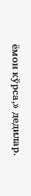ёмон кўрса,» дедилар.